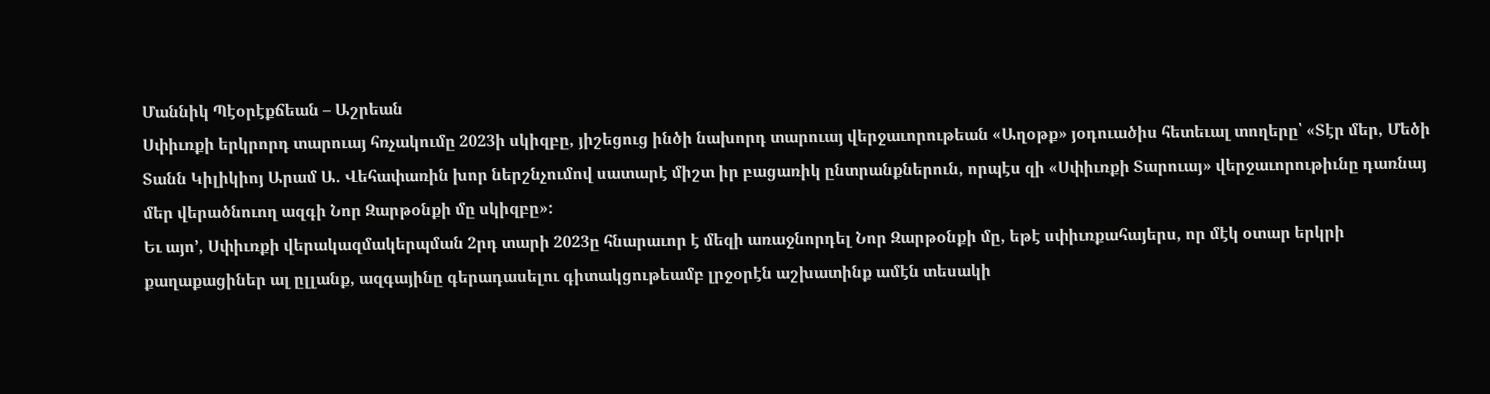Մաննիկ Պէօրէքճեան – Աշրեան
Սփիւռքի երկրորդ տարուայ հռչակումը 2023ի սկիզբը, յիշեցուց ինծի նախորդ տարուայ վերջաւորութեան «Աղօթք» յօդուածիս հետեւալ տողերը՝ «Տէր մեր, Մեծի Տանն Կիլիկիոյ Արամ Ա. Վեհափառին խոր ներշնչումով սատարէ միշտ իր բացառիկ ընտրանքներուն, որպէս զի «Սփիւռքի Տարուայ» վերջաւորութիւնը դառնայ մեր վերածնուող ազգի Նոր Զարթօնքի մը սկիզբը»:
Եւ այո’, Սփիւռքի վերակազմակերպման 2րդ տարի 2023ը հնարաւոր է մեզի առաջնորդել Նոր Զարթօնքի մը, եթէ սփիւռքահայերս, որ մէկ օտար երկրի քաղաքացիներ ալ ըլլանք, ազգայինը գերադասելու գիտակցութեամբ լրջօրէն աշխատինք ամէն տեսակի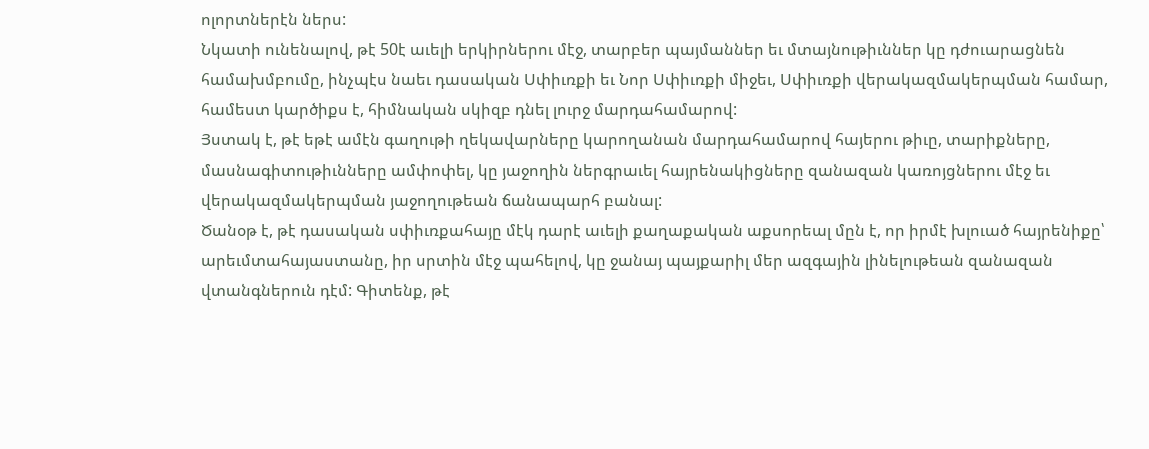ոլորտներէն ներս:
Նկատի ունենալով, թէ 50է աւելի երկիրներու մէջ, տարբեր պայմաններ եւ մտայնութիւններ կը դժուարացնեն համախմբումը, ինչպէս նաեւ դասական Սփիւռքի եւ Նոր Սփիւռքի միջեւ, Սփիւռքի վերակազմակերպման համար, համեստ կարծիքս է, հիմնական սկիզբ դնել լուրջ մարդահամարով:
Յստակ է, թէ եթէ ամէն գաղութի ղեկավարները կարողանան մարդահամարով հայերու թիւը, տարիքները, մասնագիտութիւնները ամփոփել, կը յաջողին ներգրաւել հայրենակիցները զանազան կառոյցներու մէջ եւ վերակազմակերպման յաջողութեան ճանապարհ բանալ:
Ծանօթ է, թէ դասական սփիւռքահայը մէկ դարէ աւելի քաղաքական աքսորեալ մըն է, որ իրմէ խլուած հայրենիքը՝ արեւմտահայաստանը, իր սրտին մէջ պահելով, կը ջանայ պայքարիլ մեր ազգային լինելութեան զանազան վտանգներուն դէմ: Գիտենք, թէ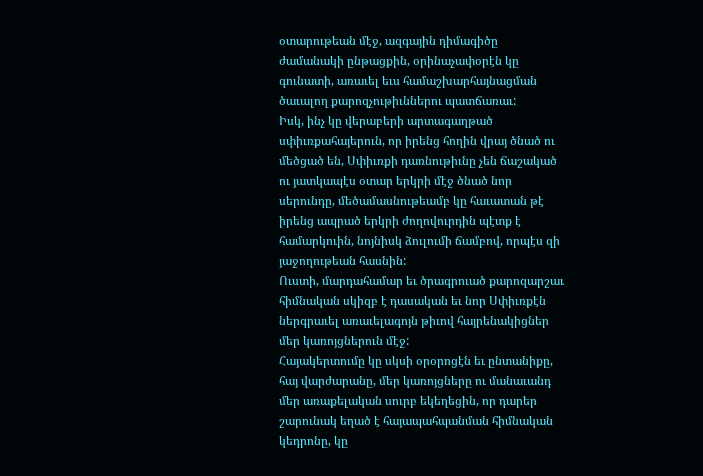օտարութեան մէջ, ազգային դիմագիծը ժամանակի ընթացքին, օրինաչափօրէն կը գունատի, առաւել եւս համաշխարհայնացման ծաւալող քարոզչութիւններու պատճառաւ:
Իսկ, ինչ կը վերաբերի արտագաղթած սփիւռքահայերուն, որ իրենց հողին վրայ ծնած ու մեծցած են, Սփիւռքի դառնութիւնը չեն ճաշակած ու յատկապէս օտար երկրի մէջ ծնած նոր սերունդը, մեծամասնութեամբ կը հաւատան թէ իրենց ապրած երկրի ժողովուրդին պէտք է համարկուին, նոյնիսկ ձուլումի ճամբով, որպէս զի յաջողութեան հասնին:
Ուստի, մարդահամար եւ ծրագրուած քարոզարշաւ հիմնական սկիզբ է դասական եւ նոր Սփիւռքէն ներգրաւել առաւելագոյն թիւով հայրենակիցներ մեր կառոյցներուն մէջ:
Հայակերտումը կը սկսի օրօրոցէն եւ ընտանիքը, հայ վարժարանը, մեր կառոյցները ու մանաւանդ մեր առաքելական սուրբ եկեղեցին, որ դարեր շարունակ եղած է հայապահպանման հիմնական կեդրոնը, կը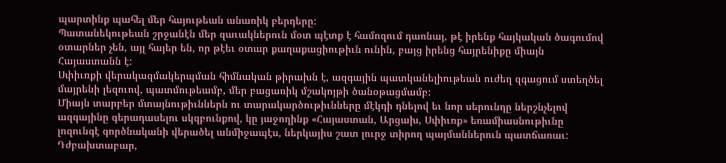պարտինք պահել մեր հայութեան անառիկ բերդերը:
Պատանեկութեան շրջանէն մեր զաւակներուն մօտ պէտք է համոզում դառնայ, թէ իրենք հայկական ծագումով օտարներ չեն, այլ հայեր են, որ թէեւ օտար քաղաքացիութիւն ունին, բայց իրենց հայրենիքը միայն Հայաստանն է:
Սփիւռքի վերակազմակերպման հիմնական թիրախն է, ազգային պատկանելիութեան ուժեղ զգացում ստեղծել մայրենի լեզուով, պատմութեամբ, մեր բացառիկ մշակոյթի ծանօթացմամբ:
Միայն տարբեր մտայնութիւններն ու տարակարծութիւնները մէկդի դնելով եւ նոր սերունդը ներշնչելով ազգայինը գերադասելու սկզբունքով, կը յաջողինք «Հայաստան, Արցախ, Սփիւռք» եռամիասնութիւնը լոզունգէ գործնականի վերածել անմիջապէս, ներկայիս շատ լուրջ տիրող պայմաններուն պատճառաւ:
Դժբախտաբար,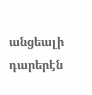անցեալի դարերէն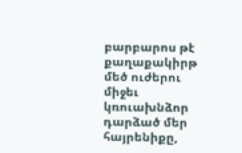բարբարոս թէ քաղաքակիրթ մեծ ուժերու միջեւ կռուախնձոր դարձած մեր հայրենիքը,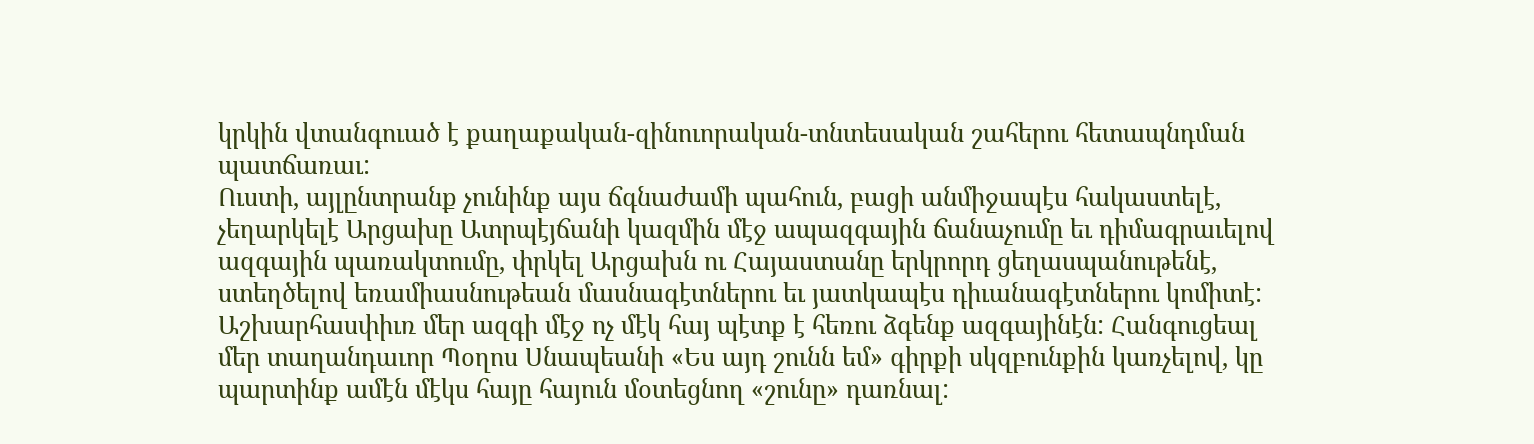կրկին վտանգուած է քաղաքական-զինուորական-տնտեսական շահերու հետապնդման պատճառաւ:
Ուստի, այլընտրանք չունինք այս ճգնաժամի պահուն, բացի անմիջապէս հակաստելէ, չեղարկելէ Արցախը Ատրպէյճանի կազմին մէջ ապազգային ճանաչումը եւ դիմագրաւելով ազգային պառակտումը, փրկել Արցախն ու Հայաստանը երկրորդ ցեղասպանութենէ, ստեղծելով եռամիասնութեան մասնագէտներու եւ յատկապէս դիւանագէտներու կոմիտէ:
Աշխարհասփիւռ մեր ազգի մէջ ոչ մէկ հայ պէտք է հեռու ձգենք ազգայինէն: Հանգուցեալ մեր տաղանդաւոր Պօղոս Սնապեանի «Ես այդ շունն եմ» գիրքի սկզբունքին կառչելով, կը պարտինք ամէն մէկս հայը հայուն մօտեցնող «շունը» դառնալ: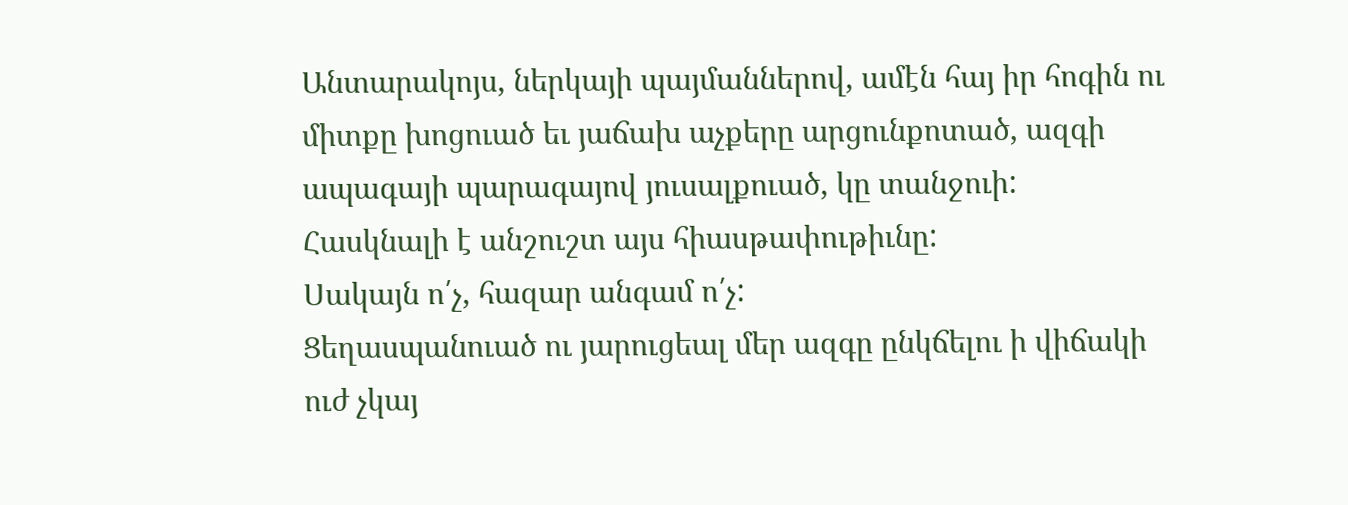Անտարակոյս, ներկայի պայմաններով, ամէն հայ իր հոգին ու միտքը խոցուած եւ յաճախ աչքերը արցունքոտած, ազգի ապագայի պարագայով յուսալքուած, կը տանջուի: Հասկնալի է անշուշտ այս հիասթափութիւնը:
Սակայն ո՛չ, հազար անգամ ո՛չ:
Ցեղասպանուած ու յարուցեալ մեր ազգը ընկճելու ի վիճակի ուժ չկայ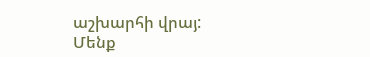աշխարհի վրայ:
Մենք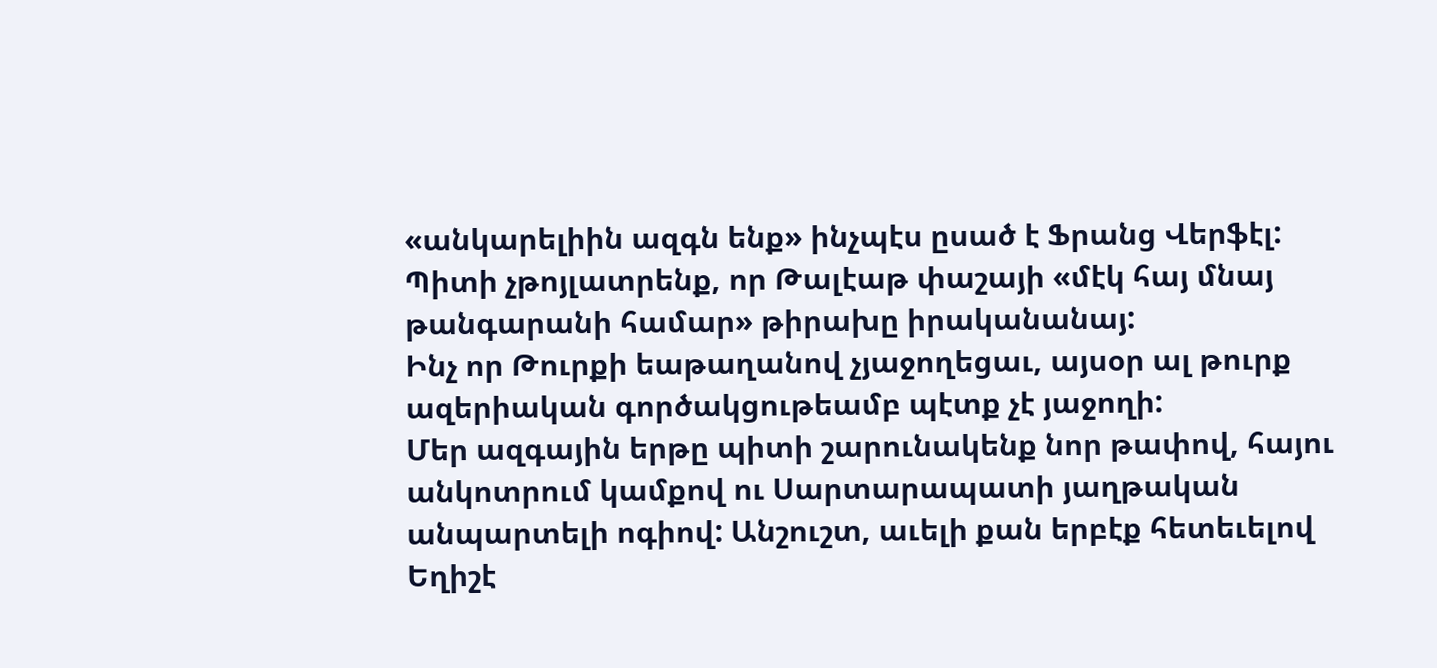«անկարելիին ազգն ենք» ինչպէս ըսած է Ֆրանց Վերֆէլ:
Պիտի չթոյլատրենք, որ Թալէաթ փաշայի «մէկ հայ մնայ թանգարանի համար» թիրախը իրականանայ:
Ինչ որ Թուրքի եաթաղանով չյաջողեցաւ, այսօր ալ թուրք ազերիական գործակցութեամբ պէտք չէ յաջողի:
Մեր ազգային երթը պիտի շարունակենք նոր թափով, հայու անկոտրում կամքով ու Սարտարապատի յաղթական անպարտելի ոգիով: Անշուշտ, աւելի քան երբէք հետեւելով Եղիշէ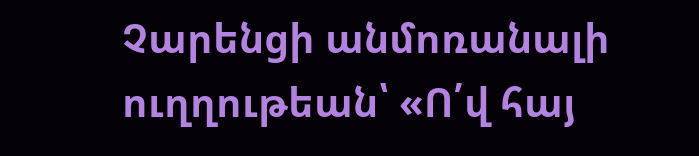Չարենցի անմոռանալի ուղղութեան՝ «Ո՛վ հայ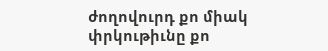ժողովուրդ քո միակ փրկութիւնը քո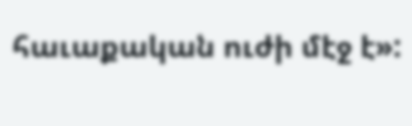հաւաքական ուժի մէջ է»: